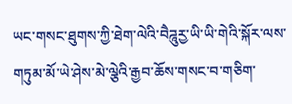ཡང་གསང་ཐུགས་ཀྱི་ཐེག་ལེའི་བཻཌཱུརྱ་ཡི་ཡི་གེའི་སྐོར་ལས་གཏུམ་མོ་ཡེ་ཤེས་མེ་ལྕེའི་རྒྱབ་ཆོས་གསང་བ་གཅིག་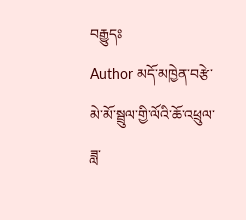བརྒྱུདཿ
Author མདོ་མཁྱེན་བརྩེ་
མེ་མོ་སྦྲུལ་གྱི་ལོའི་ཆོ་འཕྲུལ་ཟླ་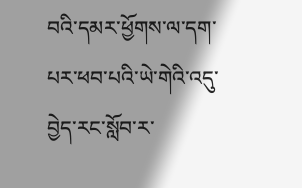བའི་དམར་ཕྱོགས་ལ་དག་པར་ཕབ་པའི་ཡེ་གེའི་འདུ་བྱེད་རང་སློབ་ར་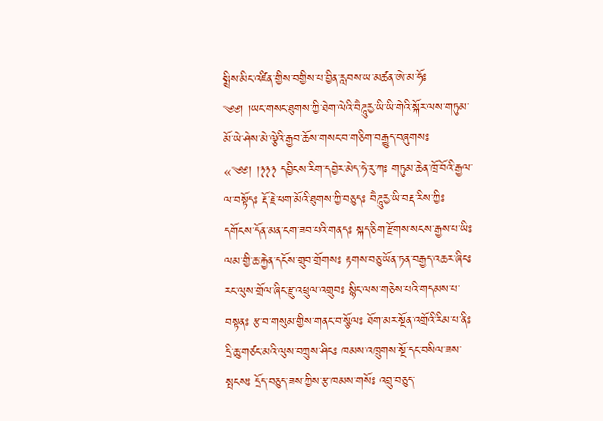སྨྲིས་མིང་འཛིན་གྱིས་བགྱིས་པ་བྱིན་རླབས་ཡ་མཚན་ཨེ་མ་ཧོཿ
༄༅། །ཡང་གསང་ཐུགས་ཀྱི་ཐེག་ལེའི་བཻཌཱུརྱ་ཡི་ཡི་གེའི་སྐོར་ལས་གཏུམ་མོ་ཡེ་ཤེས་མེ་ལྕེའི་རྒྱབ་ཆོས་གསང་བ་གཅིག་བརྒྱུད་བཞུགསཿ
«༄༅། །྅྅྅ དབྱིངས་རིག་དབྱེར་མེད་ཧེ་རུ་ཀཿ གཏུམ་ཆེན་ཁྲོ་བོའི་རྒྱལ་ལ་བསྟོདཿ རྡོ་རྗེ་ཕག་མོའི་ཐུགས་ཀྱི་བཅུདཿ བཻཌཱུརྱ་ཡི་བརྡ་རིས་ཀྱིཿ དགོངས་དོན་མན་ངག་ཟབ་པའི་གནདཿ སྐད་ཅིག་རྫོགས་སངས་རྒྱས་པ་ཡིཿ ལམ་གྱི་ཆ་རྐྱེན་དངོས་གྲུབ་གྲོགསཿ རྟགས་བཅུ་ཡོན་ཏན་བརྒྱད་འཆར་ཞིངཿ རང་ལུས་གྲོལ་ཞིང་རྫུ་འཕྲུལ་འགྲུབཿ སྙིང་ལས་གཅེས་པའི་གདམས་པ་བསྟནཿ རྩ་བ་གསུམ་གྱིས་གནང་བ་སྩོལཿ ཐོག་མར་སྔོན་འགྲོའི་རིམ་པ་ནིཿ དྲི་ཆུ་གཙང་མའི་ལུས་བཀྲུས་ཤིངཿ ཁམས་འཁྲུགས་སྔོ་དང་བསིལ་ཟས་སྤངསཿ དྲོད་བཅུད་ཟས་ཀྱིས་རྩ་ཁམས་གསོཿ འབྲུ་བཅུད་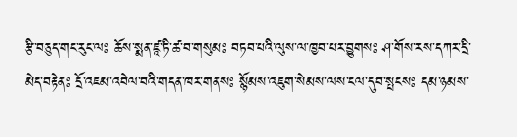རྩི་བཅུད་གང་རུང་ལཿ ཆོས་སྨན་ཛཱ་ཏི་ཚ་བ་གསུམཿ བཏབ་པའི་ལུས་ལ་ཁྱབ་པར་བྱུགསཿ ཤ་གོས་རས་དཀར་དྲི་མེད་བརྟེནཿ དྲོ་འཇམ་འབེལ་བའི་གདན་ཁར་གནསཿ སྙོམས་འཇུག་སེམས་ལས་ངལ་དུབ་སྤངསཿ དམ་ཉམས་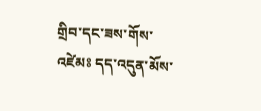གྲིབ་དང་ཟས་གོས་འཛེམཿ དད་འདུན་མོས་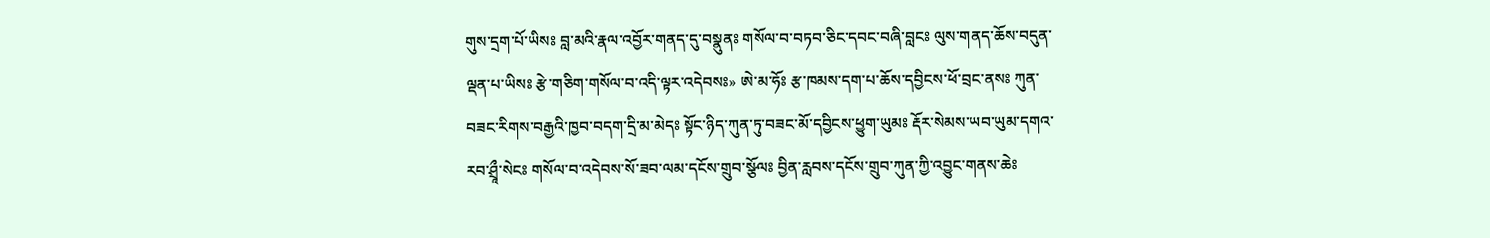གུས་དྲག་པོ་ཡིསཿ བླ་མའི་རྣལ་འབྱོར་གནད་དུ་བསྣུནཿ གསོལ་བ་བཏབ་ཅིང་དབང་བཞི་བླངཿ ལུས་གནད་ཆོས་བདུན་ལྡན་པ་ཡིསཿ རྩེ་གཅིག་གསོལ་བ་འདི་ལྟར་འདེབསཿ» ཨེ་མ་ཧོཿ རྩ་ཁམས་དག་པ་ཆོས་དབྱིངས་ཕོ་བྲང་ནསཿ ཀུན་བཟང་རིགས་བརྒྱའི་ཁྱབ་བདག་དྲི་མ་མེདཿ སྟོང་ཉིད་ཀུན་ཏུ་བཟང་མོ་དབྱིངས་ཕྱུག་ཡུམཿ རྡོར་སེམས་ཡབ་ཡུམ་དགའ་རབ་ཤྲཱྀ་སེངཿ གསོལ་བ་འདེབས་སོ་ཟབ་ལམ་དངོས་གྲུབ་སྩོལཿ བྱིན་རླབས་དངོས་གྲུབ་ཀུན་ཀྱི་འབྱུང་གནས་ཆེཿ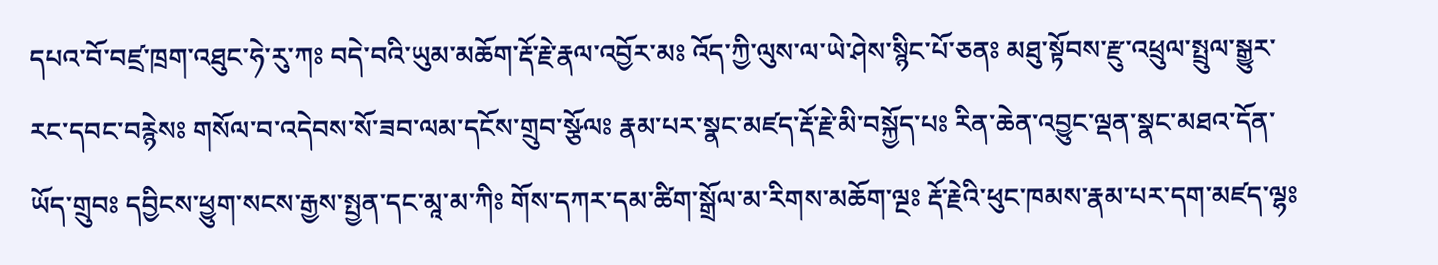དཔའ་བོ་བཛྲ་ཁྲག་འཐུང་ཧེ་རུ་ཀཿ བདེ་བའི་ཡུམ་མཆོག་རྡོ་རྗེ་རྣལ་འབྱོར་མཿ འོད་ཀྱི་ལུས་ལ་ཡེ་ཤེས་སྙིང་པོ་ཅནཿ མཐུ་སྟོབས་རྫུ་འཕྲུལ་སྤྲུལ་སྒྱུར་རང་དབང་བརྙེསཿ གསོལ་བ་འདེབས་སོ་ཟབ་ལམ་དངོས་གྲུབ་སྩོལཿ རྣམ་པར་སྣང་མཛད་རྡོ་རྗེ་མི་བསྐྱོད་པཿ རིན་ཆེན་འབྱུང་ལྡན་སྣང་མཐའ་དོན་ཡོད་གྲུབཿ དབྱིངས་ཕྱུག་སངས་རྒྱས་སྤྱན་དང་མཱ་མ་ཀིཿ གོས་དཀར་དམ་ཚིག་སྒྲོལ་མ་རིགས་མཆོག་ལྔཿ རྡོ་རྗེའི་ཕུང་ཁམས་རྣམ་པར་དག་མཛད་ལྷཿ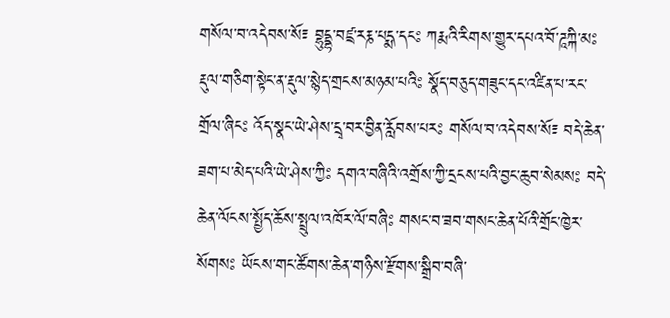གསོལ་བ་འདེབས་སོ༴ བྷུདྡྷ་བཛྲ་རརྞ་པདྨ་དངཿ ཀརྨའི་རིགས་གྱུར་དཔའ་བོ་ཌཱཀྐི་མཿ རྡུལ་གཅིག་སྟེང་ན་རྡུལ་སྙེད་གྲངས་མཉམ་པའིཿ སྣོད་བཅུད་གཟུང་དང་འཛིན་པ་རང་གྲོལ་ཞིངཿ འོད་སྣང་ཡེ་ཤེས་དྲྭ་བར་བྱིན་རློབས་པརཿ གསོལ་བ་འདེབས་སོ༴ བདེ་ཆེན་ཟག་པ་མེད་པའི་ཡེ་ཤེས་ཀྱིཿ དགའ་བཞིའི་འགྲོས་ཀྱི་དྲངས་པའི་བྱང་ཆུབ་སེམསཿ བདེ་ཆེན་ལོངས་སྤྱོད་ཆོས་སྤྲུལ་འཁོར་ལོ་བཞིཿ གསང་བ་ཟབ་གསང་ཆེན་པོའི་གྲོང་ཁྱེར་སོགསཿ ཡོངས་གང་ཚོགས་ཆེན་གཉིས་རྫོགས་སྒྲིབ་བཞི་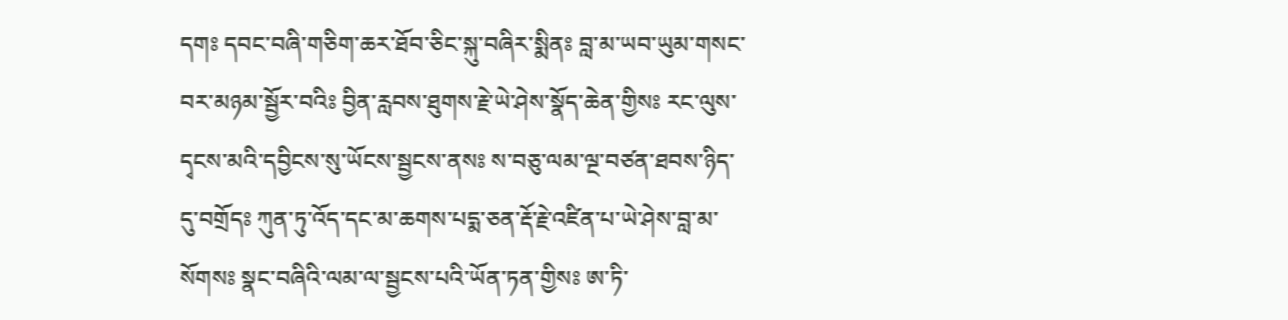དགཿ དབང་བཞི་གཅིག་ཆར་ཐོབ་ཅིང་སྐུ་བཞིར་སྨིནཿ བླ་མ་ཡབ་ཡུམ་གསང་བར་མཉམ་སྦྱོར་བའིཿ བྱིན་རླབས་ཐུགས་རྗེ་ཡེ་ཤེས་སྣོད་ཆེན་གྱིསཿ རང་ལུས་དྭངས་མའི་དབྱིངས་སུ་ཡོངས་སྦྱངས་ནསཿ ས་བཅུ་ལམ་ལྔ་བཙན་ཐབས་ཉིད་དུ་བགྲོདཿ ཀུན་ཏུ་འོད་དང་མ་ཆགས་པདྨ་ཅན་རྡོ་རྗེ་འཛིན་པ་ཡེ་ཤེས་བླ་མ་སོགསཿ སྣང་བཞིའི་ལམ་ལ་སྦྱངས་པའི་ཡོན་ཏན་གྱིསཿ ཨ་ཏི་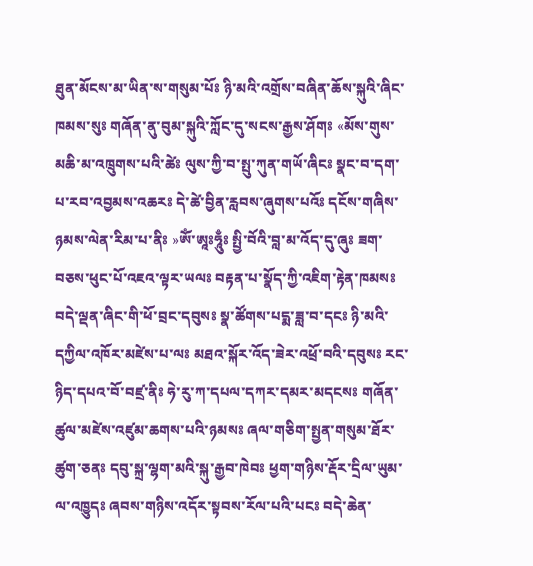ཐུན་མོངས་མ་ཡིན་ས་གསུམ་པོཿ ཉི་མའི་འགྲོས་བཞིན་ཆོས་སྐུའི་ཞིང་ཁམས་སུཿ གཞོན་ནུ་བུམ་སྐུའི་ཀློང་དུ་སངས་རྒྱས་ཤོགཿ «མོས་གུས་མཆི་མ་འཁྲུགས་པའི་ཚེཿ ལུས་ཀྱི་བ་སྤུ་ཀུན་གཡོ་ཞིངཿ སྣང་བ་དག་པ་རབ་འབྱམས་འཆརཿ དེ་ཚེ་བྱིན་རླབས་ཞུགས་པའོཿ དངོས་གཞིས་ཉམས་ལེན་རིམ་པ་ནིཿ »ཨོཾ་ཨཱཿཧཱུྃཿ སྤྱི་བོའི་བླ་མ་འོད་དུ་ཞུཿ ཟག་བཅས་ཕུང་པོ་འཇའ་ལྟར་ཡལཿ བརྟན་པ་སྣོད་ཀྱི་འཇིག་རྟེན་ཁམསཿ བདེ་ལྡན་ཞིང་གི་ཕོ་བྲང་དབུསཿ སྣ་ཚོགས་པདྨ་ཟླ་བ་དངཿ ཉི་མའི་དཀྱིལ་འཁོར་མཛེས་པ་ལཿ མཐའ་སྐོར་འོད་ཟེར་འཕྲོ་བའི་དབུསཿ རང་ཉིད་དཔའ་བོ་བཛྲ་ནིཿ ཧེ་རུ་ཀ་དཔལ་དཀར་དམར་མདངསཿ གཞོན་ཚུལ་མཛེས་འཛུམ་ཆགས་པའི་ཉམསཿ ཞལ་གཅིག་སྤྱན་གསུམ་ཐོར་ཚུག་ཅནཿ དབུ་སྐྲ་ལྷག་མའི་སྐུ་རྒྱབ་ཁེབཿ ཕྱག་གཉིས་རྡོར་དྲིལ་ཡུམ་ལ་འཁྱུདཿ ཞབས་གཉིས་འདོར་སྟབས་རོལ་པའི་པངཿ བདེ་ཆེན་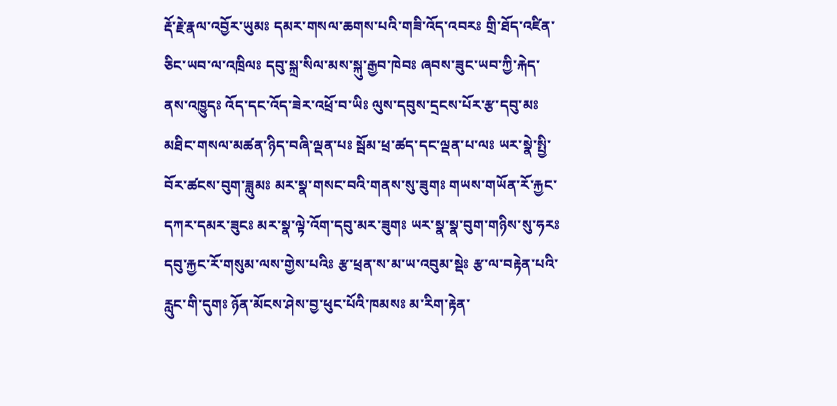རྡོ་རྗེ་རྣལ་འབྱོར་ཡུམཿ དམར་གསལ་ཆགས་པའི་གཟི་འོད་འབརཿ གྲི་ཐོད་འཛིན་ཅིང་ཡབ་ལ་འཁྲིལཿ དབུ་སྐྲ་སིལ་མས་སྐུ་རྒྱབ་ཁེབཿ ཞབས་ཟུང་ཡབ་ཀྱི་རྐེད་ནས་འཁྱུདཿ འོད་དང་འོད་ཟེར་འཕྲོ་བ་ཡིཿ ལུས་དབུས་དྲངས་པོར་རྩ་དབུ་མཿ མཐིང་གསལ་མཚན་ཉིད་བཞི་ལྡན་པཿ སྦོམ་ཕྲ་ཚད་དང་ལྡན་པ་ལཿ ཡར་སྣེ་སྤྱི་བོར་ཚངས་བུག་ཟླུམཿ མར་སྣ་གསང་བའི་གནས་སུ་ཟུགཿ གཡས་གཡོན་རོ་རྐྱང་དཀར་དམར་ཟུངཿ མར་སྣ་ལྟེ་འོག་དབུ་མར་ཟུགཿ ཡར་སྣ་སྣ་བུག་གཉིས་སུ་ཧརཿ དབུ་རྐྱང་རོ་གསུམ་ལས་གྱེས་པའིཿ རྩ་ཕྲན་ས་མ་ཡ་འབུམ་སྡེཿ རྩ་ལ་བརྟེན་པའི་རླུང་གི་དུགཿ ཉོན་མོངས་ཤེས་བྱ་ཕུང་པོའི་ཁམསཿ མ་རིག་རྟེན་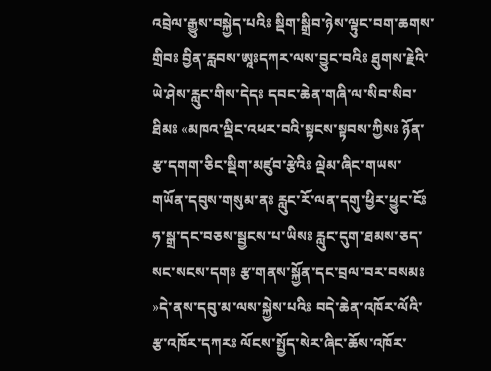འབྲེལ་རྒྱུས་བསྐྱེད་པའིཿ སྡིག་སྒྲིབ་ཉེས་ལྟུང་བག་ཆགས་གྲིབཿ བྱིན་རླབས་ཨཱཿདཀར་ལས་བྱུང་བའིཿ ཐུགས་རྗེའི་ཡེ་ཤེས་རླུང་གིས་དེདཿ དབང་ཆེན་གཞི་ལ་སིབ་སིབ་ཐིམཿ «མཁའ་ལྡིང་འཕར་བའི་སྟངས་སྟབས་ཀྱིསཿ ཉོན་རྩ་དགག་ཅིང་སྡིག་མཛུབ་རྩེའིཿ ལྡེམ་ཞིང་གཡས་གཡོན་དབུས་གསུམ་ནཿ རླུང་རོ་ལན་དགུ་ཕྱིར་ཕྱུང་ངོཿ ཧ་སྒྲ་དང་བཅས་སྦྱངས་པ་ཡིསཿ རླུང་དུག་ཐམས་ཅད་སང་སངས་དགཿ རྩ་གནས་སྐྱོན་དང་བྲལ་བར་བསམཿ »དེ་ནས་དབུ་མ་ལས་སྐྱེས་པའིཿ བདེ་ཆེན་འཁོར་ལོའི་རྩ་འཁོར་དཀརཿ ལོངས་སྤྱོད་སེར་ཞིང་ཆོས་འཁོར་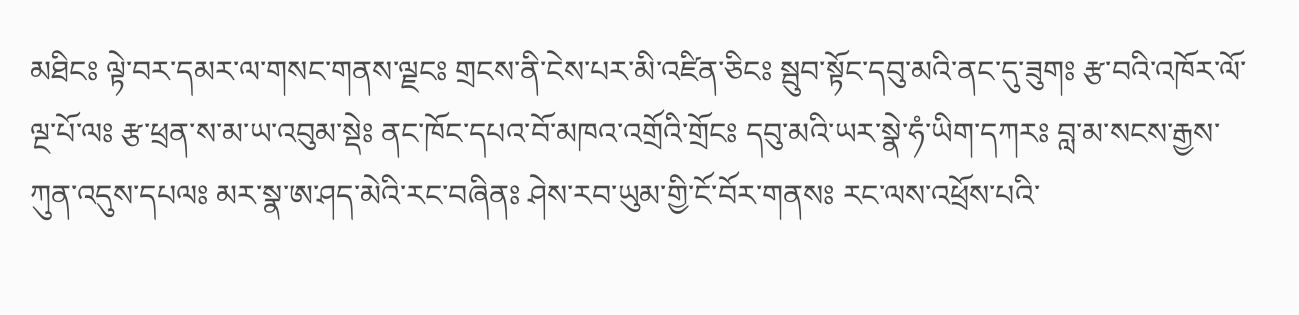མཐིངཿ ལྟེ་བར་དམར་ལ་གསང་གནས་ལྗངཿ གྲངས་ནི་ངེས་པར་མི་འཛིན་ཅིངཿ སྦུབ་སྟོང་དབུ་མའི་ནང་དུ་ཟུགཿ རྩ་བའི་འཁོར་ལོ་ལྔ་པོ་ལཿ རྩ་ཕྲན་ས་མ་ཡ་འབུམ་སྡེཿ ནང་ཁོང་དཔའ་བོ་མཁའ་འགྲོའི་གྲོངཿ དབུ་མའི་ཡར་སྣེ་ཧཾ་ཡིག་དཀརཿ བླ་མ་སངས་རྒྱས་ཀུན་འདུས་དཔལཿ མར་སྣ་ཨ་ཤད་མེའི་རང་བཞིནཿ ཤེས་རབ་ཡུམ་གྱི་ངོ་བོར་གནསཿ རང་ལས་འཕྲོས་པའི་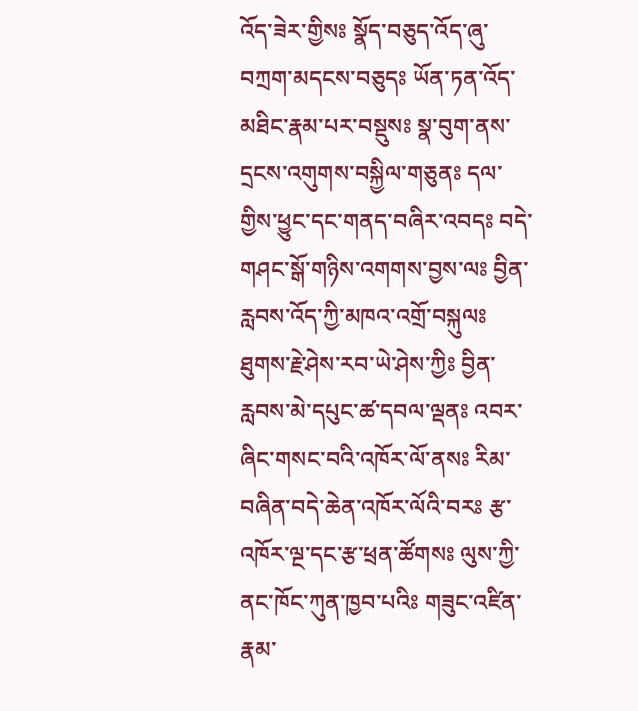འོད་ཟེར་གྱིསཿ སྣོད་བཅུད་འོད་ཞུ་བཀྲག་མདངས་བཅུདཿ ཡོན་ཏན་འོད་མཐིང་རྣམ་པར་བསྡུསཿ སྣ་བུག་ནས་དྲངས་འགུགས་བསྐྱིལ་གཅུནཿ དལ་གྱིས་ཕྱུང་དང་གནད་བཞིར་འབདཿ བདེ་གཤང་སྒོ་གཉིས་འགགས་བྱས་ལཿ བྱིན་རླབས་འོད་ཀྱི་མཁའ་འགྲོ་བསྐུལཿ ཐུགས་རྗེ་ཤེས་རབ་ཡེ་ཤེས་ཀྱིཿ བྱིན་རླབས་མེ་དཔུང་ཚ་དབལ་ལྡནཿ འབར་ཞིང་གསང་བའི་འཁོར་ལོ་ནསཿ རིམ་བཞིན་བདེ་ཆེན་འཁོར་ལོའི་བརཿ རྩ་འཁོར་ལྔ་དང་རྩ་ཕྲན་ཚོགསཿ ལུས་ཀྱི་ནང་ཁོང་ཀུན་ཁྱབ་པའིཿ གཟུང་འཛིན་རྣམ་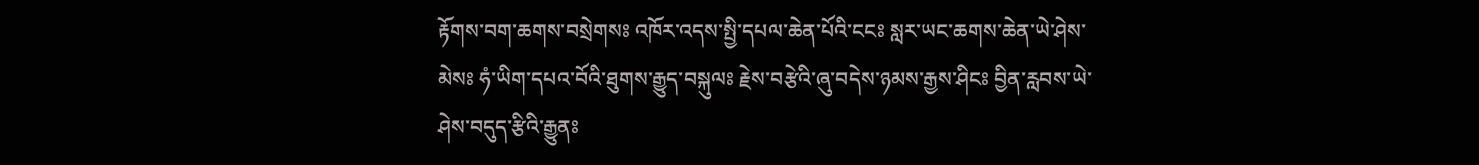རྟོགས་བག་ཆགས་བསྲེགསཿ འཁོར་འདས་སྤྱི་དཔལ་ཆེན་པོའི་ངངཿ སླར་ཡང་ཆགས་ཆེན་ཡེ་ཤེས་མེསཿ ཧཾ་ཡིག་དཔའ་བོའི་ཐུགས་རྒྱུད་བསྐུལཿ རྗེས་བརྩེའི་ཞུ་བདེས་ཉམས་རྒྱས་ཤིངཿ བྱིན་རླབས་ཡེ་ཤེས་བདུད་རྩིའི་རྒྱུནཿ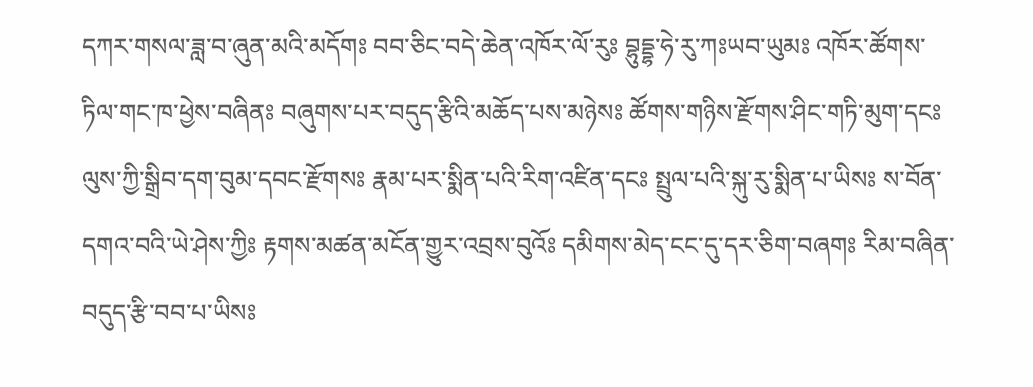དཀར་གསལ་ཟླ་བ་ཞུན་མའི་མདོགཿ བབ་ཅིང་བདེ་ཆེན་འཁོར་ལོ་རུཿ བྷུདྡྷ་ཧེ་རུ་ཀཿཡབ་ཡུམཿ འཁོར་ཚོགས་ཏིལ་གང་ཁ་ཕྱེས་བཞིནཿ བཞུགས་པར་བདུད་རྩིའི་མཆོད་པས་མཉེསཿ ཚོགས་གཉིས་རྫོགས་ཤིང་གཏི་མུག་དངཿ ལུས་ཀྱི་སྒྲིབ་དག་བུམ་དབང་རྫོགསཿ རྣམ་པར་སྨིན་པའི་རིག་འཛིན་དངཿ སྤྲུལ་པའི་སྐུ་རུ་སྨིན་པ་ཡིསཿ ས་བོན་དགའ་བའི་ཡེ་ཤེས་ཀྱིཿ རྟགས་མཚན་མངོན་གྱུར་འབྲས་བུའོཿ དམིགས་མེད་ངང་དུ་དར་ཅིག་བཞགཿ རིམ་བཞིན་བདུད་རྩི་བབ་པ་ཡིསཿ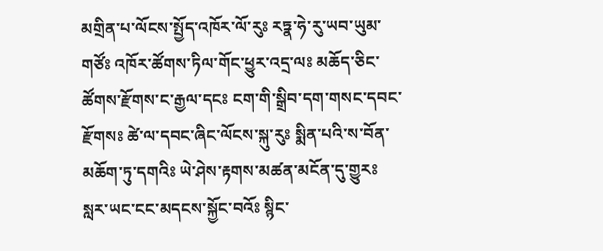མགྲིན་པ་ལོངས་སྤྱོད་འཁོར་ལོ་རུཿ རཏྣ་ཧེ་རུ་ཡབ་ཡུམ་གཙོཿ འཁོར་ཚོགས་ཏིལ་གོང་ཕྱུར་འདྲ་ལཿ མཆོད་ཅིང་ཚོགས་རྫོགས་ང་རྒྱལ་དངཿ ངག་གི་སྒྲིབ་དག་གསང་དབང་རྫོགསཿ ཚེ་ལ་དབང་ཞིང་ལོངས་སྐུ་རུཿ སྨིན་པའི་ས་བོན་མཆོག་ཏུ་དགའིཿ ཡེ་ཤེས་རྟགས་མཚན་མངོན་དུ་གྱུརཿ སླར་ཡང་ངང་མདངས་སྐྱོང་བའོཿ སྙིང་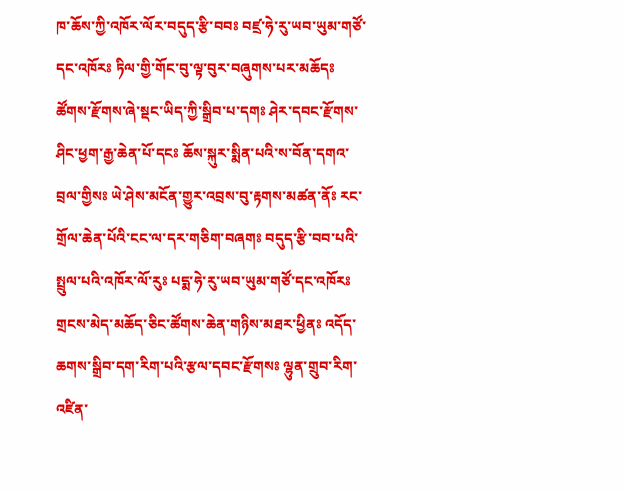ཁ་ཆོས་ཀྱི་འཁོར་ལོར་བདུད་རྩི་བབཿ བཛྲ་ཧེ་རུ་ཡབ་ཡུམ་གཙོ་དང་འཁོརཿ ཏིལ་གྱི་གོང་བུ་ལྟ་བུར་བཞུགས་པར་མཆོདཿ ཚོགས་རྫོགས་ཞེ་སྡང་ཡིད་ཀྱི་སྒྲིབ་པ་དགཿ ཤེར་དབང་རྫོགས་ཤིང་ཕྱག་རྒྱ་ཆེན་པོ་དངཿ ཆོས་སྐུར་སྨིན་པའི་ས་བོན་དགའ་བྲལ་གྱིསཿ ཡེ་ཤེས་མངོན་གྱུར་འབྲས་བུ་རྟགས་མཚན་ནོཿ རང་གྲོལ་ཆེན་པོའི་ངང་ལ་དར་གཅིག་བཞགཿ བདུད་རྩི་བབ་པའི་སྤྲུལ་པའི་འཁོར་ལོ་རུཿ པདྨ་ཧེ་རུ་ཡབ་ཡུམ་གཙོ་དང་འཁོརཿ གྲངས་མེད་མཆོད་ཅིང་ཚོགས་ཆེན་གཉིས་མཐར་ཕྱིནཿ འདོད་ཆགས་སྒྲིབ་དག་རིག་པའི་རྩལ་དབང་རྫོགསཿ ལྷུན་གྲུབ་རིག་འཛིན་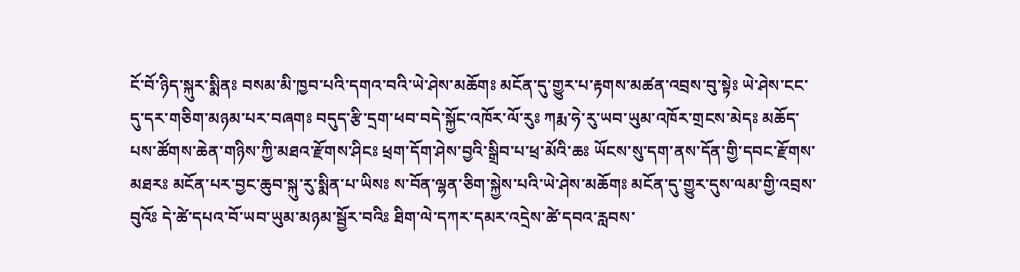ངོ་བོ་ཉིད་སྐུར་སྨིནཿ བསམ་མི་ཁྱབ་པའི་དགའ་བའི་ཡེ་ཤེས་མཆོགཿ མངོན་དུ་གྱུར་པ་རྟགས་མཚན་འབྲས་བུ་སྟེཿ ཡེ་ཤེས་ངང་དུ་དར་གཅིག་མཉམ་པར་བཞགཿ བདུད་རྩི་དྲག་ཕབ་བདེ་སྐྱོང་འཁོར་ལོ་རུཿ ཀརྨ་ཧེ་རུ་ཡབ་ཡུམ་འཁོར་གྲངས་མེདཿ མཆོད་པས་ཚོགས་ཆེན་གཉིས་ཀྱི་མཐའ་རྫོགས་ཤིངཿ ཕྲག་དོག་ཤེས་བྱའི་སྒྲིབ་པ་ཕྲ་མོའི་ཆཿ ཡོངས་སུ་དག་ནས་དོན་གྱི་དབང་རྫོགས་མཐརཿ མངོན་པར་བྱང་ཆུབ་སྐུ་རུ་སྨིན་པ་ཡིསཿ ས་བོན་ལྷན་ཅིག་སྐྱེས་པའི་ཡེ་ཤེས་མཆོགཿ མངོན་དུ་གྱུར་དུས་ལམ་གྱི་འབྲས་བུའོཿ དེ་ཚེ་དཔའ་བོ་ཡབ་ཡུམ་མཉམ་སྦྱོར་བའིཿ ཐིག་ལེ་དཀར་དམར་འདྲེས་ཚེ་དབའ་རླབས་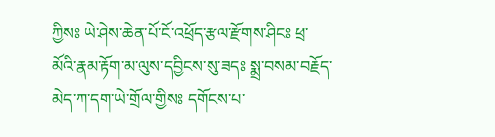ཀྱིསཿ ཡེ་ཤེས་ཆེན་པོ་ངོ་འཕྲོད་རྩལ་རྫོགས་ཤིངཿ ཕྲ་མོའི་རྣམ་རྟོག་མ་ལུས་དབྱིངས་སུ་ཟདཿ སྨྲ་བསམ་བརྗོད་མེད་ཀ་དག་ཡེ་གྲོལ་གྱིསཿ དགོངས་པ་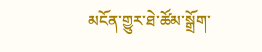མངོན་གྱུར་ཐེ་ཚོམ་སྒྲོག་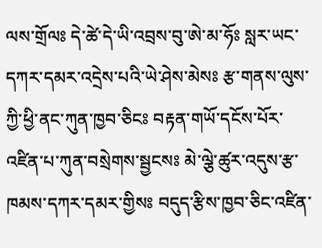ལས་གྲོལཿ དེ་ཚེ་དེ་ཡི་འབྲས་བུ་ཨེ་མ་ཧོཿ སླར་ཡང་དཀར་དམར་འདྲེས་པའི་ཡེ་ཤེས་མེསཿ རྩ་གནས་ལུས་ཀྱི་ཕྱི་ནང་ཀུན་ཁྱབ་ཅིངཿ བརྟན་གཡོ་དངོས་པོར་འཛིན་པ་ཀུན་བསྲེགས་སྦྱངསཿ མེ་ལྕེ་ཚུར་འདུས་རྩ་ཁམས་དཀར་དམར་གྱིསཿ བདུད་རྩིས་ཁྱབ་ཅིང་འཛིན་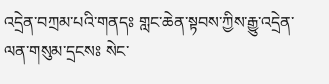འདྲེན་བཀྲམ་པའི་གནདཿ གླང་ཆེན་སྟབས་ཀྱིས་རྒྱུ་འདྲེན་ལན་གསུམ་དྲངསཿ སེང་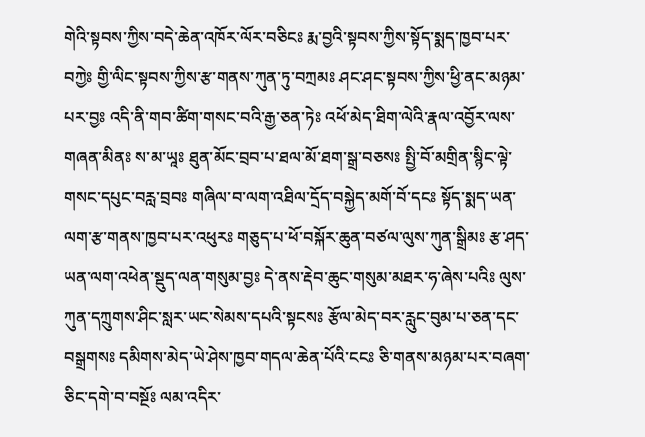གེའི་སྟབས་ཀྱིས་བདེ་ཆེན་འཁོར་ལོར་བཅིངཿ རྨ་བྱའི་སྟབས་ཀྱིས་སྟོད་སྨད་ཁྱབ་པར་བཀྱེཿ གྱི་ལིང་སྟབས་ཀྱིས་རྩ་གནས་ཀུན་ཏུ་བཀྲམཿ ཤང་ཤང་སྟབས་ཀྱིས་ཕྱི་ནང་མཉམ་པར་བྱཿ འདི་ནི་གབ་ཚིག་གསང་བའི་རྒྱ་ཅན་ཏེཿ འཕོ་མེད་ཐིག་ལེའི་རྣལ་འབྱོར་ལས་གཞན་མིནཿ ས་མ་ཡཱཿ ཐུན་མོང་བྲབ་པ་ཐལ་མོ་ཐག་སྒྲ་བཅསཿ སྤྱི་བོ་མགྲིན་སྙིང་ལྟེ་གསང་དཔུང་བརླ་བྲབཿ གཞིལ་བ་ལག་འཐིལ་དྲོད་བསྐྱེད་མགོ་བོ་དངཿ སྟོད་སྨད་ཡན་ལག་རྩ་གནས་ཁྱབ་པར་འཕུརཿ གཅུད་པ་ཕོ་བསྐོར་ཆུན་བཙལ་ལུས་ཀུན་སྒྲིམཿ རྩ་ཤད་ཡན་ལག་འཕེན་སྡུད་ལན་གསུམ་བྱཿ དེ་ནས་རྡེབ་ཆུང་གསུམ་མཐར་ཧ་ཞེས་པའིཿ ལུས་ཀུན་དཀྲུགས་ཤིང་སླར་ཡང་སེམས་དཔའི་སྟངསཿ རྩོལ་མེད་བར་རླུང་བུམ་པ་ཅན་དང་བསྒྲགསཿ དམིགས་མེད་ཡེ་ཤེས་ཁྱབ་གདལ་ཆེན་པོའི་ངངཿ ཅི་གནས་མཉམ་པར་བཞག་ཅིང་དགེ་བ་བསྔོཿ ལམ་འདིར་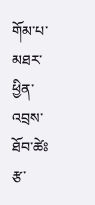གོམ་པ་མཐར་ཕྱིན་འབྲས་ཐོབ་ཚེཿ རྩ་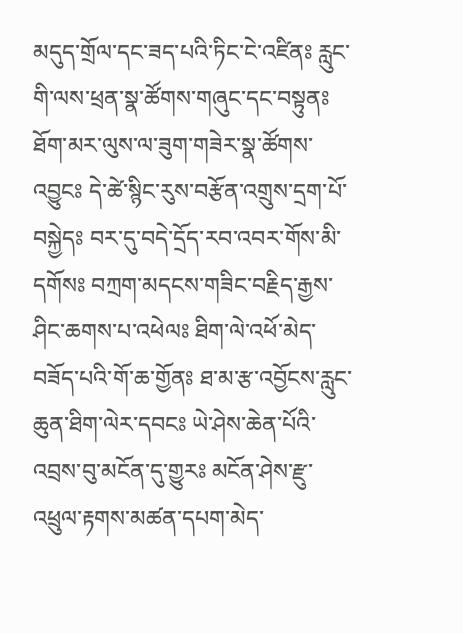མདུད་གྲོལ་དང་ཟད་པའི་ཏིང་ངེ་འཛིནཿ རླུང་གི་ལས་ཕྲན་སྣ་ཚོགས་གཞུང་དང་བསྟུནཿ ཐོག་མར་ལུས་ལ་ཟུག་གཟེར་སྣ་ཚོགས་འབྱུངཿ དེ་ཚེ་སྙིང་རུས་བརྩོན་འགྲུས་དྲག་པོ་བསྐྱེདཿ བར་དུ་བདེ་དྲོད་རབ་འབར་གོས་མི་དགོསཿ བཀྲག་མདངས་གཟིང་བརྗིད་རྒྱས་ཤིང་ཆགས་པ་འཕེལཿ ཐིག་ལེ་འཕོ་མེད་བཟོད་པའི་གོ་ཆ་གྱོནཿ ཐ་མ་རྩ་འབྱོངས་རླུང་ཆུན་ཐིག་ལེར་དབངཿ ཡེ་ཤེས་ཆེན་པོའི་འབྲས་བུ་མངོན་དུ་གྱུརཿ མངོན་ཤེས་རྫུ་འཕྲུལ་རྟགས་མཚན་དཔག་མེད་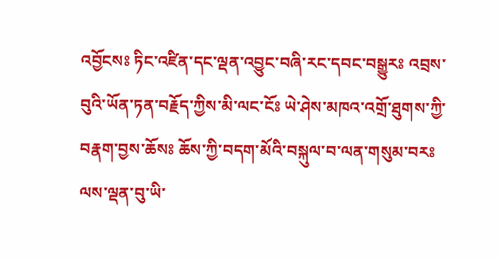འབྱོངསཿ ཏིང་འཛིན་དང་ལྡན་འབྱུང་བཞི་རང་དབང་བསྒྱུརཿ འབྲས་བུའི་ཡོན་ཏན་བརྗོད་ཀྱིས་མི་ལང་ངོཿ ཡེ་ཤེས་མཁའ་འགྲོ་ཐུགས་ཀྱི་བརྣག་བྱས་ཆོསཿ ཆོས་ཀྱི་བདག་མོའི་བསྐུལ་བ་ལན་གསུམ་བརཿ ལས་ལྡན་བུ་ཡི་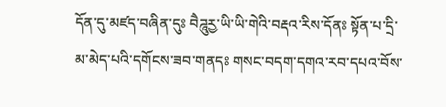དོན་དུ་མཛད་བཞིན་དུཿ བཻཌཱུརྱ་ཡི་ཡི་གེའི་བརྡའ་རིས་དོནཿ སྟོན་པ་དྲི་མ་མེད་པའི་དགོངས་ཟབ་གནདཿ གསང་བདག་དགའ་རབ་དཔའ་བོས་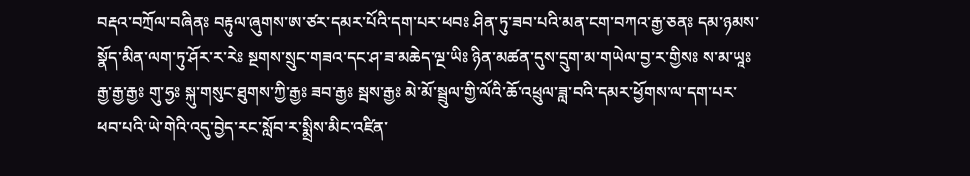བརྡའ་བཀྲོལ་བཞིནཿ བརྟུལ་ཞུགས་ཨ་ཙར་དམར་པོའི་དག་པར་ཕབཿ ཤིན་ཏུ་ཟབ་པའི་མན་ངག་བཀའ་རྒྱ་ཅནཿ དམ་ཉམས་སྣོད་མིན་ལག་ཏུ་ཤོར་ར་རེཿ སྔགས་སྲུང་གཟའ་དང་ཤ་ཟ་མཆེད་ལྔ་ཡིཿ ཉིན་མཚན་དུས་དྲུག་མ་གཡེལ་བྱ་ར་གྱིསཿ ས་མ་ཡཱཿ རྒྱ་རྒྱ་རྒྱཿ གུ་ཧྱཿ སྐུ་གསུང་ཐུགས་ཀྱི་རྒྱཿ ཟབ་རྒྱཿ སྦས་རྒྱཿ མེ་མོ་སྦྲུལ་གྱི་ལོའི་ཆོ་འཕྲུལ་ཟླ་བའི་དམར་ཕྱོགས་ལ་དག་པར་ཕབ་པའི་ཡེ་གེའི་འདུ་བྱེད་རང་སློབ་ར་སྨྲིས་མིང་འཛིན་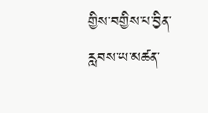གྱིས་བགྱིས་པ་བྱིན་རླབས་ཡ་མཚན་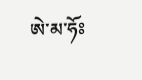ཨེ་མ་ཧོཿ